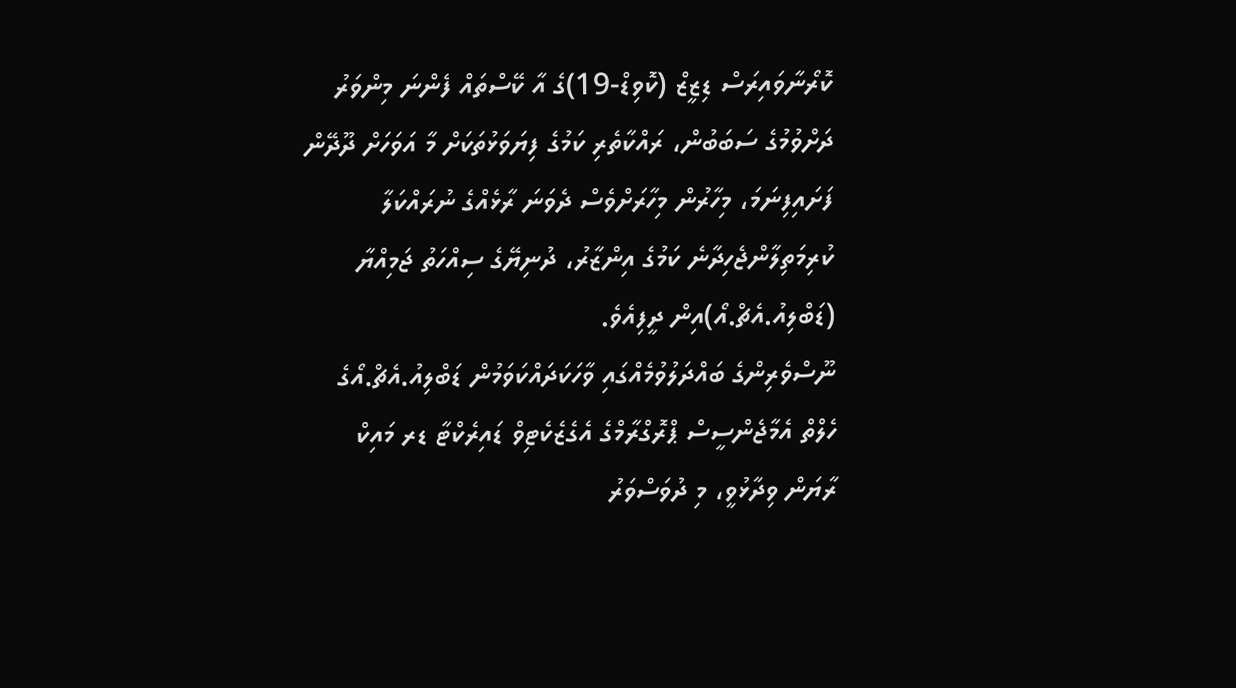ކޮރޯނާވައިރަސް ޑިޒީޒް (ކޮވިޑް-19)ގެ އާ ކޭސްތައް ފެންނަ މިންވަރު ދަށްވުމުގެ ސަބަބުން، ރައްކާތެރި ކަމުގެ ފިޔަވަޅުތަކަށް މާ އަވަހަށް ދޫދޭން ފަށައިފިނަމަ، މިހާރުން މިހާރަށްވެސް ދެވަނަ ރާޅެއްގެ ނުރައްކަލާ ކުރިމަތިލާންޖެހިދާނެ ކަމުގެ އިންޒާރު، ދުނިޔޭގެ ސިއްހަތު ޖަމިއްޔާ (ޑަބްލިއު.އެޗް.އޯ)އިން ދީފިއެވެ.
ނޫސްވެރިންގެ ބައްދަލުވުމެއްގައި ވާހަކަދައްކަވަމުން ޑަބްލިއު.އެޗް.އޯގެ ހެލްތް އެމާޖެންސީސް ޕްރޮގްރާމްގެ އެގެޒެކެޓިވް ޑައިރެކްޓާ ޑރ މައިކް ރާޔަން ވިދާޅުވީ، މި ދުވަސްވަރު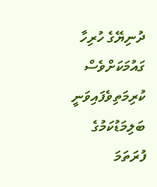ދުނިޔޭގެ ހުރިހާ ގައުމަކަށްވެސް ކުރިމަތިވެފައިވަނީ ބަލިމަޑުކަމުގެ ފުރަތަމަ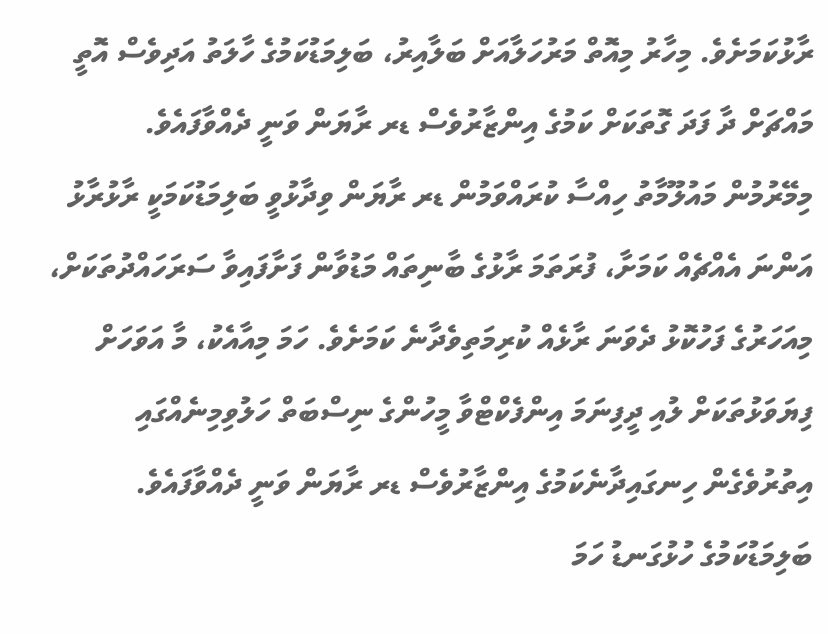ރާޅުކަމަށެވެ. މިހާރު މިއޮތް މަރުހަލާއަށް ބަލާއިރު، ބަލިމަޑުކަމުގެ ހާލަތު އަދިވެސް އޮތީ މައްޗަށް ދާ ފަދަ ގޮތަކަށް ކަމުގެ އިންޒާރުވެސް ޑރ ރާޔަން ވަނީ ދެއްވާފައެވެ.
މިމޭރުމުން މައުލޫމާތު ހިއްސާ ކުރައްވަމުން ޑރ ރާޔަން ވިދާޅުވީ ބަލިމަޑުކަމަކީ ރާޅުރާޅު އަންނަ އެއްޗެއް ކަމަށާ، ފުރަތަމަ ރާޅުގެ ބާނިތައް މަޑުވާން ފަށާފައިވާ ސަރަހައްދުތަކަށް، މިއަހަރުގެ ފަހުކޮޅު ދެވަނަ ރާޅެއް ކުރިމަތިވެދާނެ ކަމަށެވެ. ހަމަ މިއާއެކު، މާ އަވަހަށް ފިޔަވަޅުތަކަށް ލުއި ދީފިނަމަ އިންފެކްޓްވާ މީހުންގެ ނިސްބަތް ހަލުވިމިނެއްގައި އިތުރުވެގެން ހިނގައިދާނެކަމުގެ އިންޒާރުވެސް ޑރ ރާޔަން ވަނީ ދެއްވާފައެވެ.
ބަލިމަޑުކަމުގެ ހުޅުގަނޑު ހަމަ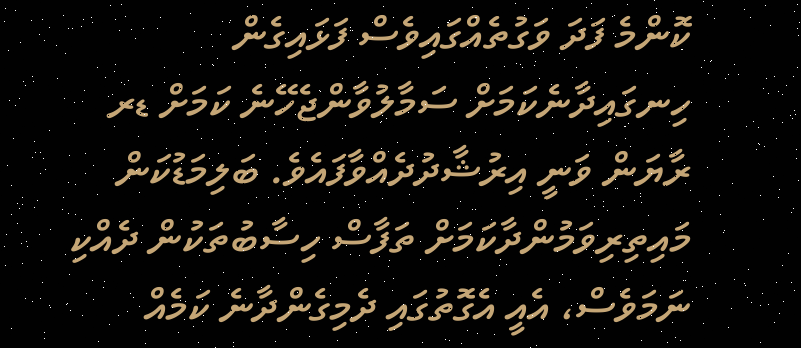ކޮންމެ ފަދަ ވަގުތެއްގައިވެސް ފަޅައިގެން ހިނގައިދާނެކަމަށް ސަމާލުވާންޖެހޭނެ ކަމަށް ޑރ ރާޔަން ވަނީ އިރުޝާދުދެއްވާފައެވެ. ބަލިމަޑުކަން މައިތިރިވަމުންދާކަމަށް ތަފާސް ހިސާބުތަކުން ދެއްކި ނަމަވެސް، އެއީ އެގޮތުގައި ދެމިގެންދާނެ ކަމެއް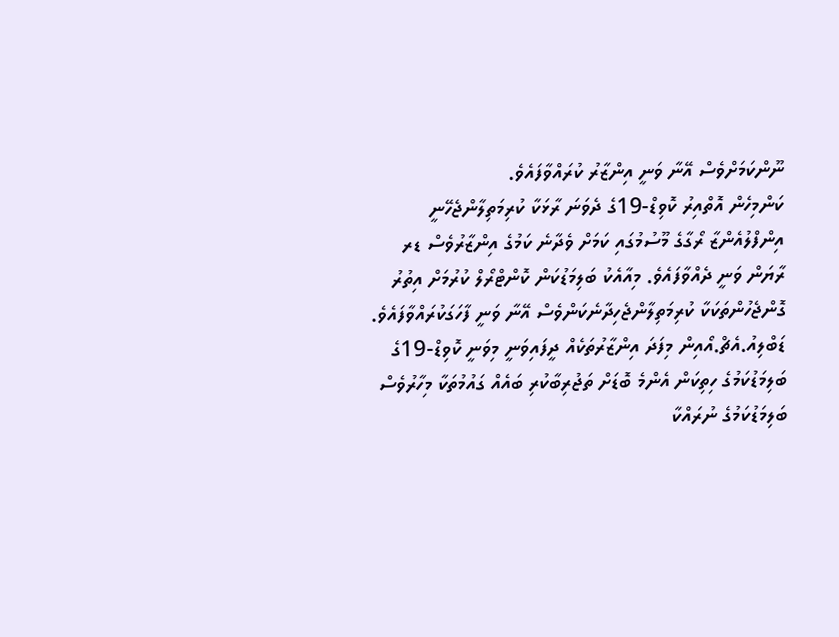ނޫންކަމަށްވެސް އޭނާ ވަނީ އިންޒާރު ކުރައްވާފައެވެ.
ކަންމިހެން އޮތްއިރު ކޮވިޑް-19ގެ ދެވަނަ ރާޅަކާ ކުރިމަތިލާންޖެހޭނީ އިންފްލުއެންޒާ ރޯގާގެ މޫސުމުގައި ކަމަށް ވެދާނެ ކަމުގެ އިންޒާރުވެސް ޑރ ރާޔަން ވަނީ ދެއްވާފައެވެ. މިއާއެކު ބަލިމަޑުކަން ކޮންޓްރޯލް ކުރުމަށް އިތުރު ގޮންޖެހުންތަކަކާ ކުރިމަތިލާންޖެހިދާނެކަންވެސް އޭނާ ވަނީ ފާހަގަކުރައްވާފައެވެ.
ޑަބްލިއު.އެޗް.އޯއިން މިފަދަ އިންޒާރުތަކެއް ދީފައިވަނީ މިވަނީ ކޮވިޑް-19ގެ ބަލިމަޑުކަމުގެ ހިތިކަން އެންމެ ބޮޑަށް ތަޖުރިބާކުރި ބައެއް ގައުމުތަކާ މިހާރުވެސް ބަލިމަޑުކަމުގެ ނުރައްކާ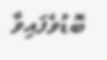ބޮޑުވެފައިވާ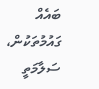ބައެއް ގައުމުތަކުން، ސަލާމަތީ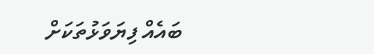ބައެއް ފިޔަވަޅުތަކަށް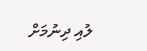ލުއި ދިނުމަށް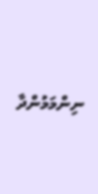ނިންމަމުންދާ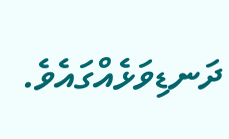ދަނޑިވަޅެއްގައެވެ.